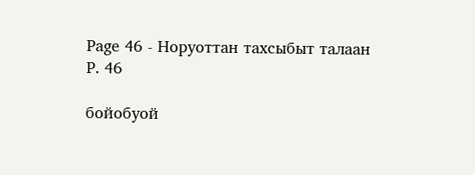Page 46 - Норуоттан тахсыбыт талаан
P. 46

бойобуой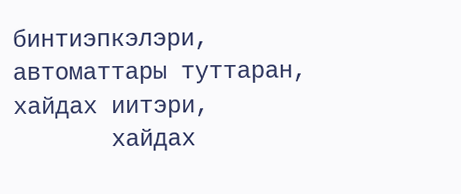бинтиэпкэлэри,  автоматтары туттаран,  хайдах иитэри,
       хайдах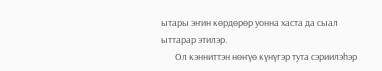ытары эҥин көрдөрөр уонна хаста да сыал ыттарар этилэр.
       Ол кэнниттэн нөҥүө күнүгэр тута сэриилэһэр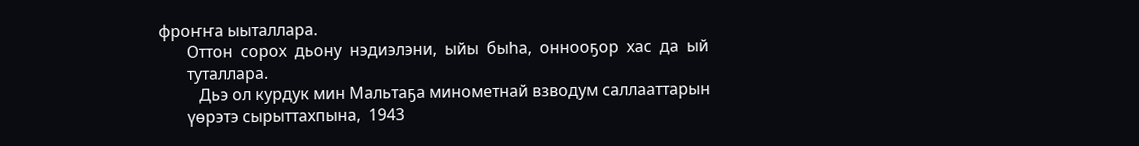фроҥҥа ыыталлара.
       Оттон  сорох  дьону  нэдиэлэни,  ыйы  быһа,  оннооҕор  хас  да  ый
       туталлара.
          Дьэ ол курдук мин Мальтаҕа минометнай взводум саллааттарын
       үөрэтэ сырыттахпына,  1943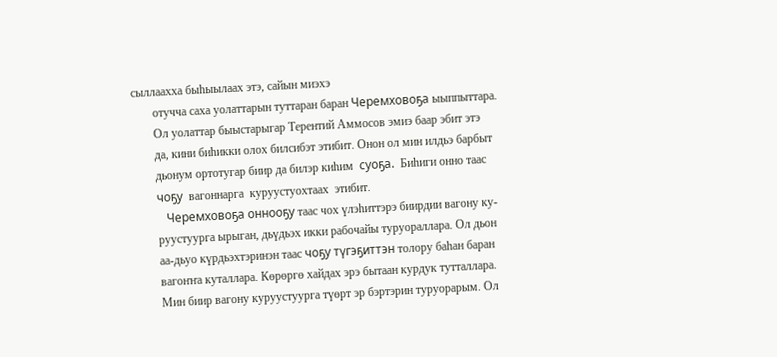сыллаахха быһыылаах этэ, сайын миэхэ
       отучча саха уолаттарын туттаран баран Черемховоҕа ыыппыттара.
       Ол уолаттар быыстарыгар Терентий Аммосов эмиэ баар эбит этэ
       да, кини биһикки олох билсибэт этибит. Онон ол мин илдьэ барбыт
       дьонум ортотугар биир да билэр киһим  суоҕа.  Биһиги онно таас
       чоҕу  вагоннарга  куруустуохтаах  этибит.
          Черемховоҕа оннооҕу таас чох үлэһиттэрэ биирдии вагону ку-
       руустуурга ырыган, дьүдьэх икки рабочайы туруораллара. Ол дьон
       аа-дьуо күрдьэхтэринэн таас чоҕу түгэҕиттэн толору баһан баран
       вагоҥҥа куталлара. Көрөргө хайдах эрэ бытаан курдук тутталлара.
       Мин биир вагону куруустуурга түөрт эр бэртэрин туруорарым. Ол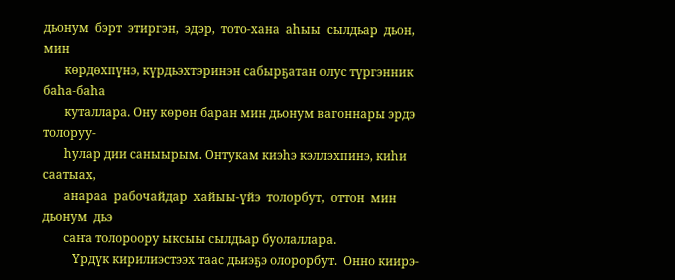дьонум  бэрт  этиргэн,  эдэр,  тото-хана  аһыы  сылдьар  дьон,  мин
       көрдөхпүнэ, күрдьэхтэринэн сабырҕатан олус түргэнник баһа-баһа
       куталлара. Ону көрөн баран мин дьонум вагоннары эрдэ толоруу-
       һулар дии саныырым. Онтукам киэһэ кэллэхпинэ, киһи саатыах,
       анараа  рабочайдар  хайыы-үйэ  толорбут,  оттон  мин  дьонум  дьэ
       саҥа толороору ыксыы сылдьар буолаллара.
          Үрдүк кирилиэстээх таас дьиэҕэ олорорбут.  Онно киирэ-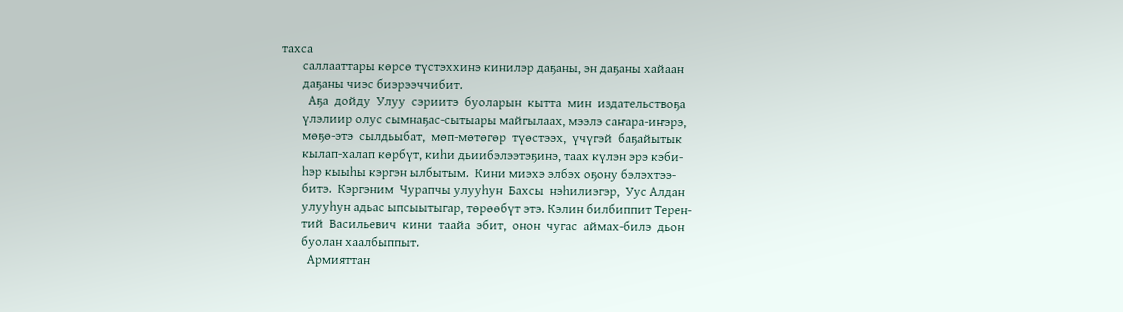тахса
       саллааттары көрсө түстэххинэ кинилэр даҕаны, эн даҕаны хайаан
       даҕаны чиэс биэрээччибит.
         Аҕа  дойду  Улуу  сэриитэ  буоларын  кытта  мин  издательствоҕа
       үлэлиир олус сымнаҕас-сытыары майгылаах, мээлэ саҥара-иҥэрэ,
       мөҕө-этэ  сылдьыбат,  мөп-мөтөгөр  түөстээх,  үчүгэй  баҕайытык
       кылап-халап көрбүт, киһи дьиибэлээтэҕинэ, таах күлэн эрэ кэби-
       һэр кыыһы кэргэн ылбытым.  Кини миэхэ элбэх оҕону бэлэхтээ-
       битэ.  Кэргэним  Чурапчы улууһун  Бахсы  нэһилиэгэр,  Уус Алдан
       улууһун адьас ыпсыытыгар, төрөөбүт этэ. Кэлин билбиппит Терен-
       тий  Васильевич  кини  таайа  эбит,  онон  чугас  аймах-билэ  дьон
       буолан хаалбыппыт.
         Армияттан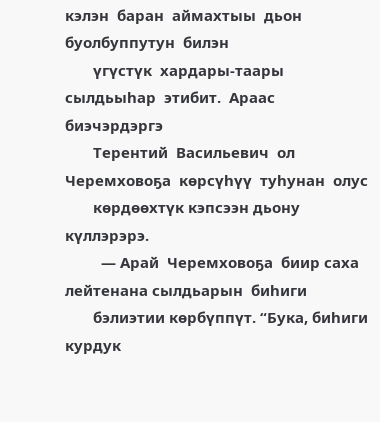кэлэн  баран  аймахтыы  дьон  буолбуппутун  билэн
       үгүстүк  хардары-таары  сылдьыһар  этибит.  Араас  биэчэрдэргэ
       Терентий  Васильевич  ол  Черемховоҕа  көрсүһүү  туһунан  олус
       көрдөөхтүк кэпсээн дьону күллэрэрэ.
         — Арай  Черемховоҕа  биир саха лейтенана сылдьарын  биһиги
       бэлиэтии көрбүппүт. “Бука, биһиги курдук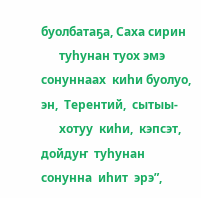буолбатаҕа, Саха сирин
      туһунан туох эмэ сонуннаах  киһи буолуо,  эн,  Терентий,  сытыы-
      хотуу  киһи,  кэпсэт,  дойдуҥ  туһунан  сонунна  иһит  эрэ”,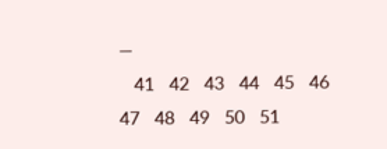—
   41   42   43   44   45   46   47   48   49   50   51